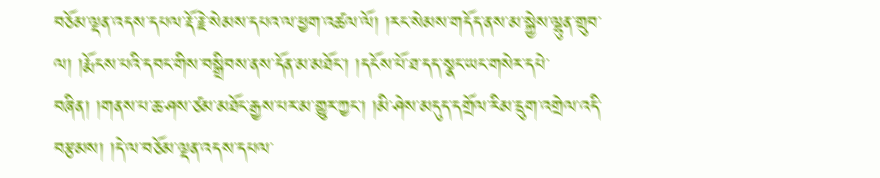བཅོམ་ལྡན་འདས་དཔལ་རྡོ་རྗེ་སེམས་དཔའ་ལ་ཕྱག་འཚལ་ལོ། །རང་སེམས་གདོད་ནས་མ་སྐྱེས་ལྷུན་གྲུབ་ལ། །རྨོངས་པའི་དབང་གིས་བསྒྲིབས་ནས་དོན་མ་མཐོང་། །དངོས་པོ་ཐ་དད་སྣང་ཡང་གསེར་དཔེ་བཞིན། །གནས་པ་ཆ་ཤས་ཙམ་མཐོང་རྒྱས་པར་མ་གྱུར་ཀྱང་། །མི་ཤེས་མདུད་དགྲོལ་རིམ་དྲུག་འགྲེལ་འདི་བརྩམས། །དེ་ལ་བཅོམ་ལྡན་འདས་དཔལ་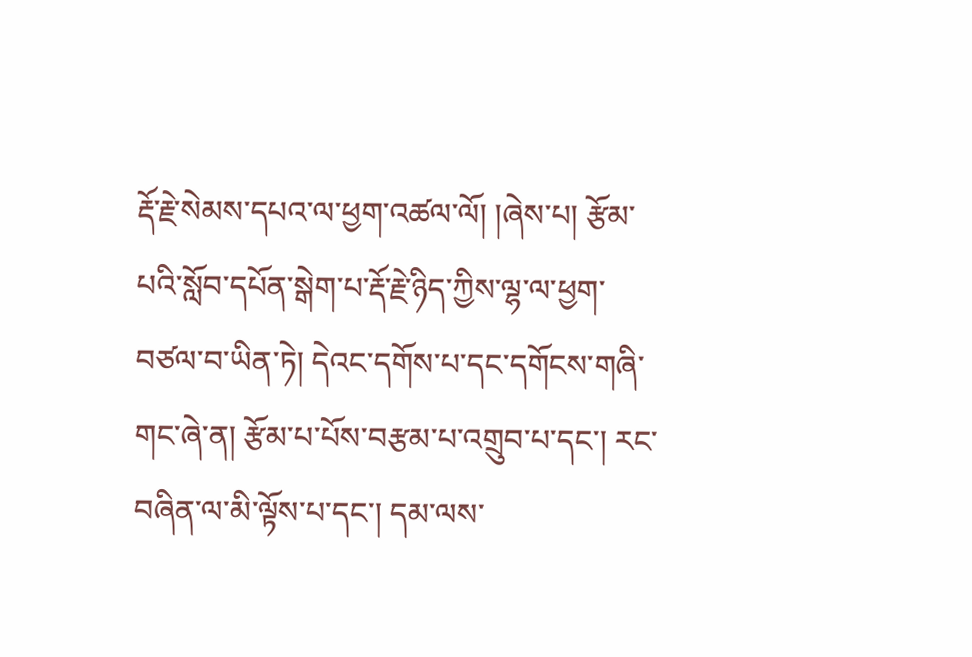རྡོ་རྗེ་སེམས་དཔའ་ལ་ཕྱག་འཚལ་ལོ། །ཞེས་པ། རྩོམ་པའི་སློབ་དཔོན་སྒེག་པ་རྡོ་རྗེ་ཉིད་ཀྱིས་ལྷ་ལ་ཕྱག་བཙལ་བ་ཡིན་ཏེ། དེའང་དགོས་པ་དང་དགོངས་གཞི་གང་ཞེ་ན། རྩོམ་པ་པོས་བརྩམ་པ་འགྲུབ་པ་དང་། རང་བཞིན་ལ་མི་ལྟོས་པ་དང་། དམ་ལས་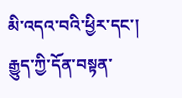མི་འདའ་བའི་ཕྱིར་དང་། རྒྱུད་ཀྱི་དོན་བསྟན་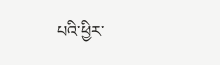པའི་ཕྱིར་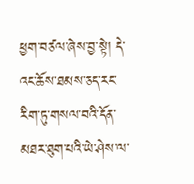ཕྱག་བཙལ་ཞེས་བྱ་སྟེ། དེ་འང་ཆོས་ཐམས་ཅད་རང་རིག་ཏུ་གསལ་བའི་དོན་མཐར་ཐུག་པའི་ཡེ་ཤེས་ལ་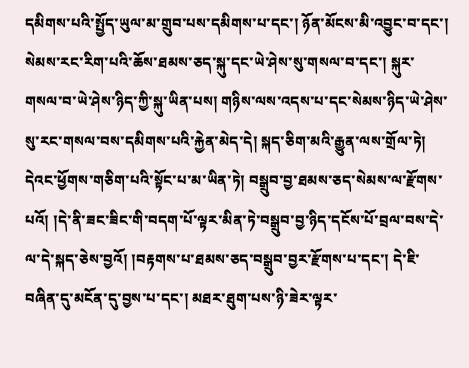དམིགས་པའི་སྤྱོད་ཡུལ་མ་གྲུབ་པས་དམིགས་པ་དང་། ཉོན་མོངས་མི་འབྱུང་བ་དང་། སེམས་རང་རིག་པའི་ཆོས་ཐམས་ཅད་སྐུ་དང་ཡེ་ཤེས་སུ་གསལ་བ་དང་། སྐུར་གསལ་བ་ཡེ་ཤེས་ཉིད་ཀྱི་སྐུ་ཡིན་པས། གཉིས་ལས་འདས་པ་དང་སེམས་ཉིད་ཡེ་ཤེས་སུ་རང་གསལ་བས་དམིགས་པའི་རྐྱེན་མེད་དེ། སྐད་ཅིག་མའི་རྒྱུན་ལས་གྲོལ་ཏེ། དེའང་ཕྱོགས་གཅིག་པའི་སྟོང་པ་མ་ཡིན་ཏེ། བསྒྲུབ་བྱ་ཐམས་ཅད་སེམས་ལ་རྫོགས་པའོ། །དེ་ནི་ཟང་ཟིང་གི་བདག་པོ་ལྟར་མིན་ཏེ་བསྒྲུབ་བྱ་ཉིད་དངོས་པོ་བྲལ་བས་དེ་ལ་དེ་སྐད་ཅེས་བྱའོ། །བརྟགས་པ་ཐམས་ཅད་བསྒྲུབ་བྱར་རྫོགས་པ་དང་། དེ་ཇི་བཞིན་དུ་མངོན་དུ་བྱས་པ་དང་། མཐར་ཐུག་པས་ཉི་ཟེར་ལྟར་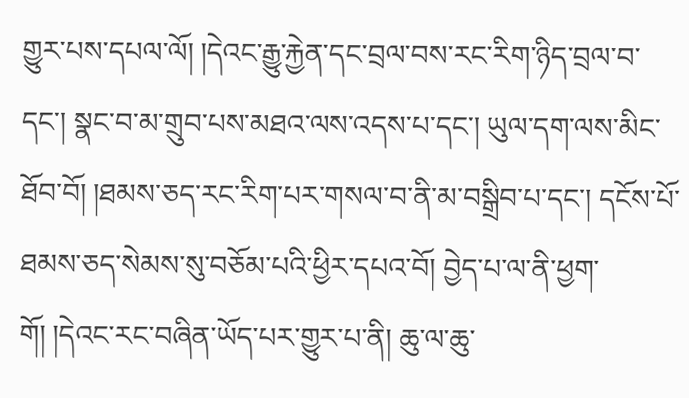གྱུར་པས་དཔལ་ལོ། །དེའང་རྒྱུ་རྐྱེན་དང་བྲལ་བས་རང་རིག་ཉིད་བྲལ་བ་དང་། སྣང་བ་མ་གྲུབ་པས་མཐའ་ལས་འདས་པ་དང་། ཡུལ་དག་ལས་མིང་ཐོབ་བོ། །ཐམས་ཅད་རང་རིག་པར་གསལ་བ་ནི་མ་བསྒྲིབ་པ་དང་། དངོས་པོ་ཐམས་ཅད་སེམས་སུ་བཅོམ་པའི་ཕྱིར་དཔའ་བོ། བྱེད་པ་ལ་ནི་ཕྱག་གོ། །དེའང་རང་བཞིན་ཡོད་པར་གྱུར་པ་ནི། ཆུ་ལ་ཆུ་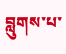བླུགས་པ་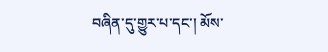བཞིན་དུ་གྱུར་པ་དང་། མོས་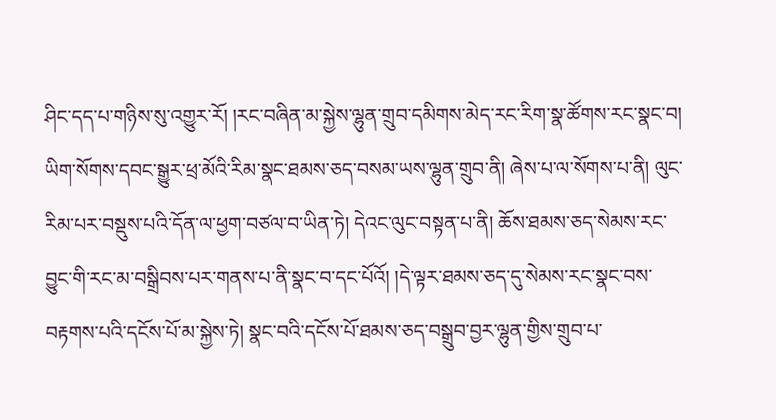ཤིང་དད་པ་གཉིས་སུ་འགྱུར་རོ། །རང་བཞིན་མ་སྐྱེས་ལྷུན་གྲུབ་དམིགས་མེད་རང་རིག་སྣ་ཚོགས་རང་སྣང་བ། ཡིག་སོགས་དབང་སྒྱུར་ཕྲ་མོའི་རིམ་སྣང་ཐམས་ཅད་བསམ་ཡས་ལྷུན་གྲུབ་ནི། ཞེས་པ་ལ་སོགས་པ་ནི། ལུང་རིམ་པར་བསྡུས་པའི་དོན་ལ་ཕྱག་བཙལ་བ་ཡིན་ཏེ། དེའང་ལུང་བསྟན་པ་ནི། ཆོས་ཐམས་ཅད་སེམས་རང་བྱུང་གི་རང་མ་བསྒྲིབས་པར་གནས་པ་ནི་སྣང་བ་དང་པོའོ། །དེ་ལྟར་ཐམས་ཅད་དུ་སེམས་རང་སྣང་བས་བརྟགས་པའི་དངོས་པོ་མ་སྐྱེས་ཏེ། སྣང་བའི་དངོས་པོ་ཐམས་ཅད་བསྒྲུབ་བྱར་ལྷུན་གྱིས་གྲུབ་པ་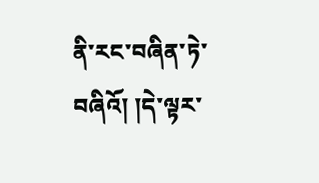ནི་རང་བཞིན་ཏེ་བཞིའོ། །དེ་ལྟར་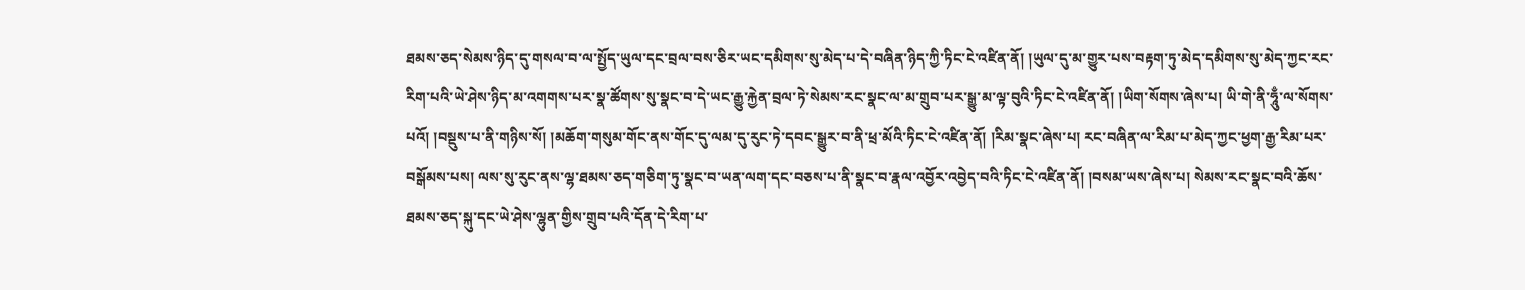ཐམས་ཅད་སེམས་ཉིད་དུ་གསལ་བ་ལ་སྤྱོད་ཡུལ་དང་བྲལ་བས་ཅིར་ཡང་དམིགས་སུ་མེད་པ་དེ་བཞིན་ཉིད་ཀྱི་ཏིང་ངེ་འཛིན་ནོ། །ཡུལ་དུ་མ་གྱུར་པས་བརྟག་ཏུ་མེད་དམིགས་སུ་མེད་ཀྱང་རང་རིག་པའི་ཡེ་ཤེས་ཉིད་མ་འགགས་པར་སྣ་ཚོགས་སུ་སྣང་བ་དེ་ཡང་རྒྱུ་རྐྱེན་བྲལ་ཏེ་སེམས་རང་སྣང་ལ་མ་གྲུབ་པར་སྒྱུ་མ་ལྟ་བུའི་ཏིང་ངེ་འཛིན་ནོ། །ཡིག་སོགས་ཞེས་པ། ཡི་གེ་ནི་ཧཱུྃ་ལ་སོགས་པའོ། །བསྡུས་པ་ནི་གཉིས་སོ། །མཆོག་གསུམ་གོང་ནས་གོང་དུ་ལམ་དུ་རུང་ཏེ་དབང་སྒྱུར་བ་ནི་ཕྲ་མོའི་ཏིང་ངེ་འཛིན་ནོ། །རིམ་སྣང་ཞེས་པ། རང་བཞིན་ལ་རིམ་པ་མེད་ཀྱང་ཕྱག་རྒྱ་རིམ་པར་བསྒོམས་པས། ལས་སུ་རུང་ནས་ལྷ་ཐམས་ཅད་གཅིག་ཏུ་སྣང་བ་ཡན་ལག་དང་བཅས་པ་ནི་སྣང་བ་རྣལ་འབྱོར་འབྱེད་བའི་ཏིང་ངེ་འཛིན་ནོ། །བསམ་ཡས་ཞེས་པ། སེམས་རང་སྣང་བའི་ཆོས་ཐམས་ཅད་སྐུ་དང་ཡེ་ཤེས་ལྷུན་གྱིས་གྲུབ་པའི་དོན་དེ་རིག་པ་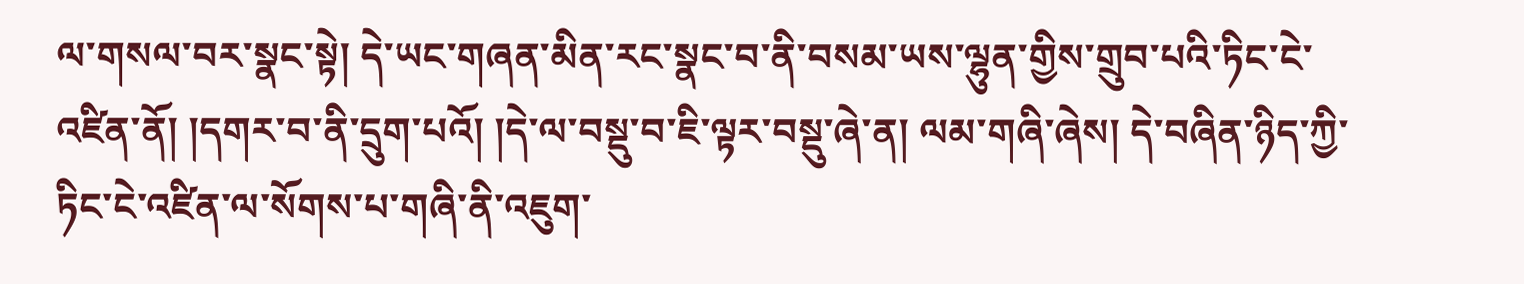ལ་གསལ་བར་སྣང་སྟེ། དེ་ཡང་གཞན་མིན་རང་སྣང་བ་ནི་བསམ་ཡས་ལྷུན་གྱིས་གྲུབ་པའི་ཏིང་ངེ་འཛིན་ནོ། །དགར་བ་ནི་དྲུག་པའོ། །དེ་ལ་བསྡུ་བ་ཇི་ལྟར་བསྡུ་ཞེ་ན། ལམ་གཞི་ཞེས། དེ་བཞིན་ཉིད་ཀྱི་ཏིང་ངེ་འཛིན་ལ་སོགས་པ་གཞི་ནི་འཇུག་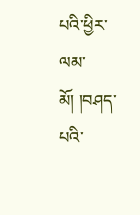པའི་ཕྱིར་ལམ་མོ། །བཤད་པའི་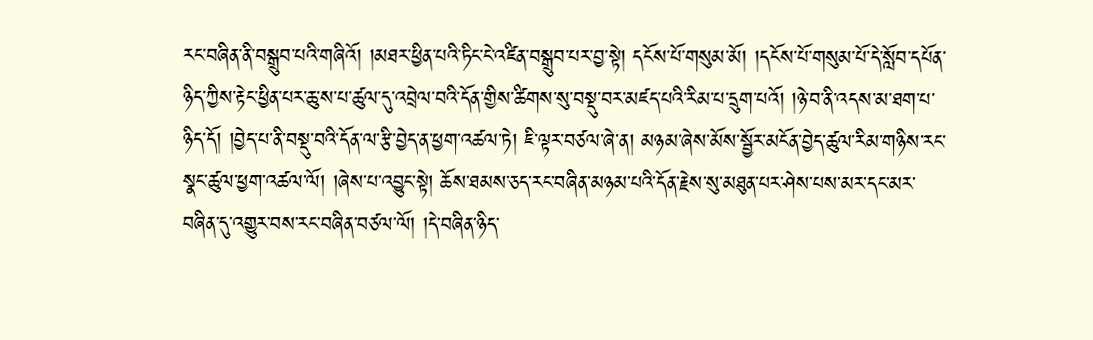རང་བཞིན་ནི་བསྒྲུབ་པའི་གཞིའོ། །མཐར་ཕྱིན་པའི་ཏིང་ངེ་འཛིན་བསྒྲུབ་པར་བྱ་སྟེ། དངོས་པོ་གསུམ་མོ། །དངོས་པོ་གསུམ་པོ་དེ་སློབ་དཔོན་ཉིད་ཀྱིས་རྟེང་ཕྱིན་པར་ཆུ་ས་པ་ཚུལ་དུ་འབྲེལ་བའི་དོན་གྱིས་ཚིགས་སུ་བསྡུ་བར་མཛད་པའི་རིམ་པ་དྲུག་པའོ། །ཉེ་བ་ནི་འདས་མ་ཐག་པ་ཉིད་དོ། །བྱེད་པ་ནི་བསྡུ་བའི་དོན་ལ་རྩི་བྱེད་ན་ཕྱག་འཚལ་ཏེ། ཇི་ལྟར་བཙལ་ཞེ་ན། མཉམ་ཞེས་མོས་སྦྱོར་མངོན་བྱེད་ཚུལ་རིམ་གཉིས་རང་སྣང་ཚུལ་ཕྱག་འཚལ་ལོ། །ཞེས་པ་འབྱུང་སྟེ། ཆོས་ཐམས་ཅད་རང་བཞིན་མཉམ་པའི་དོན་རྗེས་སུ་མཐུན་པར་ཤེས་པས་མར་དང་མར་བཞིན་དུ་འགྱུར་བས་རང་བཞིན་བཙལ་ལོ། །དེ་བཞིན་ཉིད་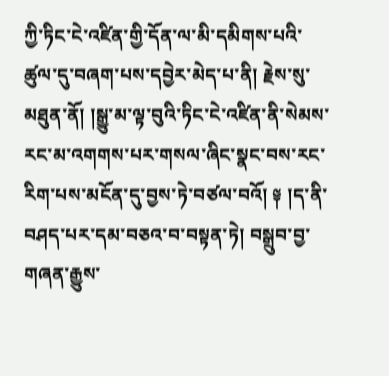ཀྱི་ཏིང་ངེ་འཛིན་གྱི་དོན་ལ་མི་དམིགས་པའི་ཚུལ་དུ་བཞག་པས་དབྱེར་མེད་པ་ནི། རྗེས་སུ་མཐུན་ནོ། །སྒྱུ་མ་ལྟ་བུའི་ཏིང་ངེ་འཛིན་ནི་སེམས་རང་མ་འགགས་པར་གསལ་ཞིང་སྣང་བས་རང་རིག་པས་མངོན་དུ་བྱས་ཏེ་བཙལ་བའོ། ༈ །ད་ནི་བཤད་པར་དམ་བཅའ་བ་བསྟན་ཏེ། བསྒྲུབ་བྱ་གཞན་རྒྱུས་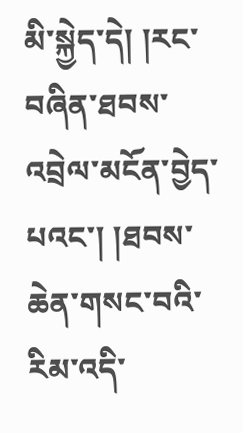མི་སྐྱེད་དེ། །རང་བཞིན་ཐབས་འབྲེལ་མངོན་བྱེད་པའང་། །ཐབས་ཆེན་གསང་བའི་རིམ་འདི་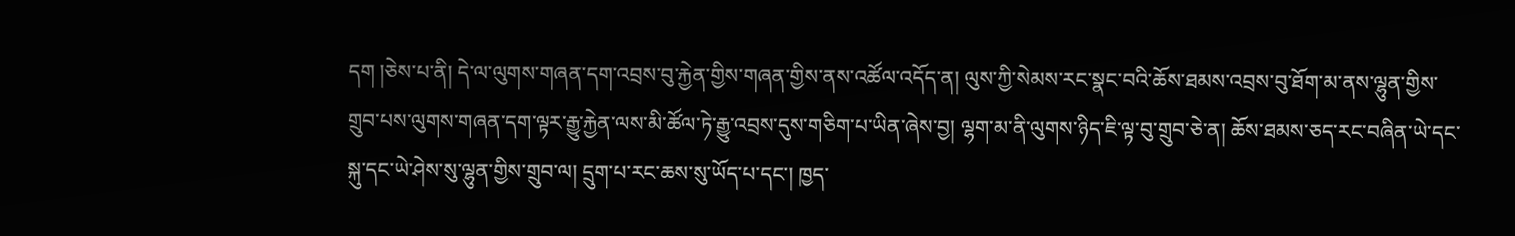དག །ཅེས་པ་ནི། དེ་ལ་ལུགས་གཞན་དག་འབྲས་བུ་རྐྱེན་གྱིས་གཞན་གྱིས་ནས་འཚོལ་འདོད་ན། ལུས་ཀྱི་སེམས་རང་སྣང་བའི་ཆོས་ཐམས་འབྲས་བུ་ཐོག་མ་ནས་ལྷུན་གྱིས་གྲུབ་པས་ལུགས་གཞན་དག་ལྟར་རྒྱུ་རྐྱེན་ལས་མི་ཚོལ་ཏེ་རྒྱུ་འབྲས་དུས་གཅིག་པ་ཡིན་ཞེས་བྱ། ལྷག་མ་ནི་ལུགས་ཉིད་ཇི་ལྟ་བུ་གྲུབ་ཅེ་ན། ཆོས་ཐམས་ཅད་རང་བཞིན་ཡེ་དང་སྐུ་དང་ཡེ་ཤེས་སུ་ལྷུན་གྱིས་གྲུབ་ལ། དྲུག་པ་རང་ཆས་སུ་ཡོད་པ་དང་། ཁྱད་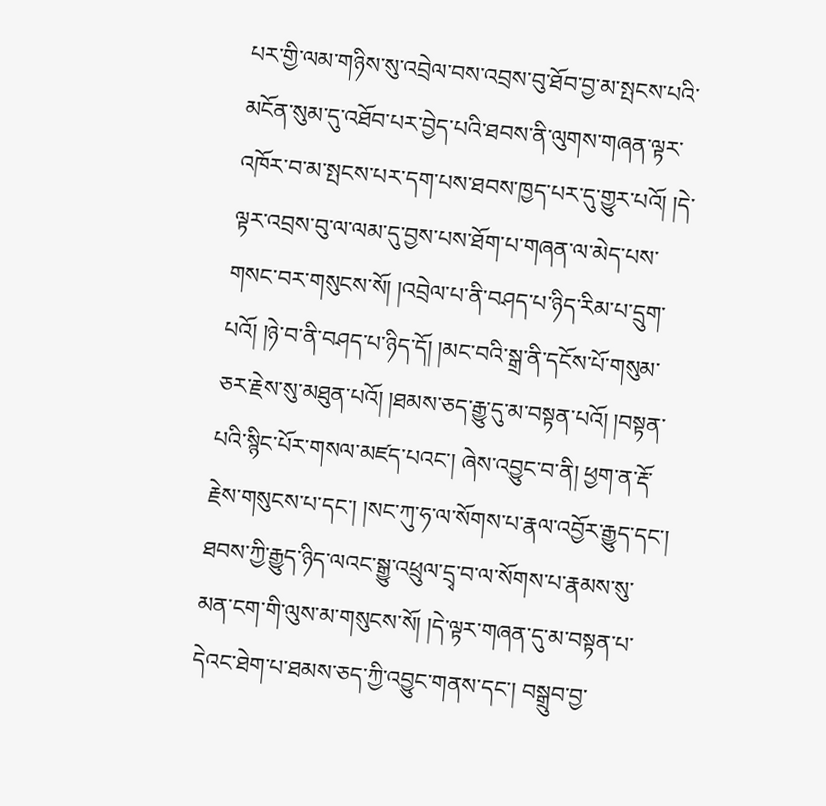པར་གྱི་ལམ་གཉིས་སུ་འབྲེལ་བས་འབྲས་བུ་ཐོབ་བྱ་མ་སྤངས་པའི་མངོན་སུམ་དུ་འཐོབ་པར་བྱེད་པའི་ཐབས་ནི་ལུགས་གཞན་ལྟར་འཁོར་བ་མ་སྤངས་པར་དག་པས་ཐབས་ཁྱད་པར་དུ་གྱུར་པའོ། །དེ་ལྟར་འབྲས་བུ་ལ་ལམ་དུ་བྱས་པས་ཐོག་པ་གཞན་ལ་མེད་པས་གསང་བར་གསུངས་སོ། །འབྲེལ་པ་ནི་བཤད་པ་ཉིད་རིམ་པ་དྲུག་པའོ། །ཉེ་བ་ནི་བཤད་པ་ཉིད་དོ། །མང་བའི་སྒྲ་ནི་དངོས་པོ་གསུམ་ཅར་རྗེས་སུ་མཐུན་པའོ། །ཐམས་ཅད་རྒྱུ་དུ་མ་བསྟན་པའོ། །བསྟན་པའི་སྙིང་པོར་གསལ་མཛད་པའང་། ཞེས་འབྱུང་བ་ནི། ཕྱག་ན་རྡོ་རྗེས་གསུངས་པ་དང་། །སང་ཀུ་ཧ་ལ་སོགས་པ་རྣལ་འབྱོར་རྒྱུད་དང་། ཐབས་ཀྱི་རྒྱུད་ཉིད་ལའང་སྒྱུ་འཕྲུལ་དྲྭ་བ་ལ་སོགས་པ་རྣམས་སུ་མན་ངག་གི་ལུས་མ་གསུངས་སོ། །དེ་ལྟར་གཞན་དུ་མ་བསྟན་པ་དེའང་ཐེག་པ་ཐམས་ཅད་ཀྱི་འབྱུང་གནས་དང་། བསྒྲུབ་བྱ་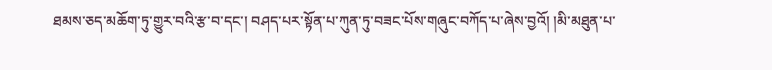ཐམས་ཅད་མཆོག་ཏུ་གྱུར་བའི་རྩ་བ་དང་། བཤད་པར་སྟོན་པ་ཀུན་ཏུ་བཟང་པོས་གཞུང་བཀོད་པ་ཞེས་བྱའོ། །མི་མཐུན་པ་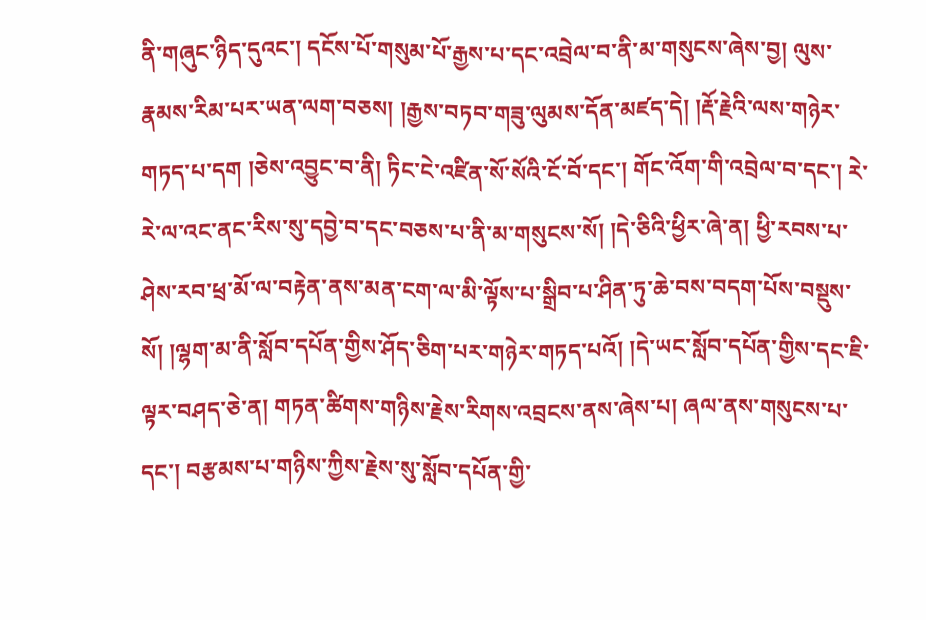ནི་གཞུང་ཉིད་དུའང་། དངོས་པོ་གསུམ་པོ་རྒྱས་པ་དང་འབྲེལ་བ་ནི་མ་གསུངས་ཞེས་བྱ། ལུས་རྣམས་རིམ་པར་ཡན་ལག་བཅས། །རྒྱས་བཏབ་གཟུ་ལུམས་དོན་མཛད་དེ། །རྡོ་རྗེའི་ལས་གཉེར་གཏད་པ་དག །ཅེས་འབྱུང་བ་ནི། ཏིང་ངེ་འཛིན་སོ་སོའི་ངོ་བོ་དང་། གོང་འོག་གི་འབྲེལ་བ་དང་། རེ་རེ་ལ་འང་ནང་རིས་སུ་དབྱེ་བ་དང་བཅས་པ་ནི་མ་གསུངས་སོ། །དེ་ཅིའི་ཕྱིར་ཞེ་ན། ཕྱི་རབས་པ་ཤེས་རབ་ཕྲ་མོ་ལ་བརྟེན་ནས་མན་ངག་ལ་མི་ལྟོས་པ་སྒྲིབ་པ་ཤིན་ཏུ་ཆེ་བས་བདག་པོས་བསྡུས་སོ། །ལྷག་མ་ནི་སློབ་དཔོན་གྱིས་ཤོད་ཅིག་པར་གཉེར་གཏད་པའོ། །དེ་ཡང་སློབ་དཔོན་གྱིས་དང་ཇི་ལྟར་བཤད་ཅེ་ན། གཏན་ཚིགས་གཉིས་རྗེས་རིགས་འབྲངས་ནས་ཞེས་པ། ཞལ་ནས་གསུངས་པ་དང་། བརྩམས་པ་གཉིས་ཀྱིས་རྗེས་སུ་སློབ་དཔོན་གྱི་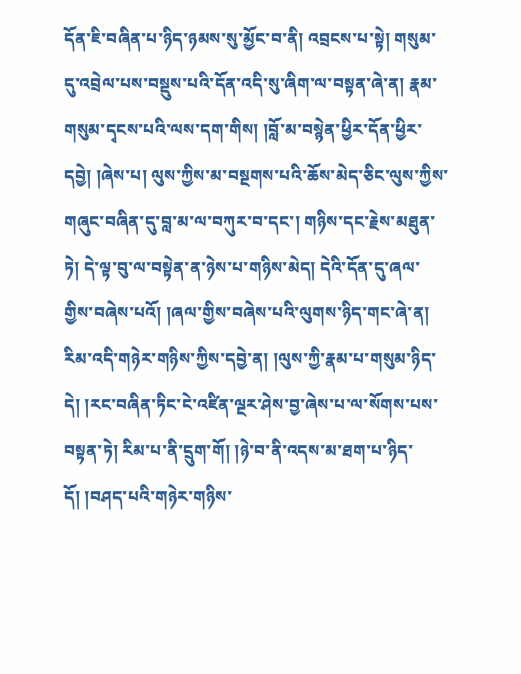དོན་ཇི་བཞིན་པ་ཉིད་ཉམས་སུ་མྱོང་བ་ནི། འབྲངས་པ་སྟེ། གསུམ་དུ་འབྲེལ་པས་བསྡུས་པའི་དོན་འདི་སུ་ཞིག་ལ་བསྟན་ཞེ་ན། རྣམ་གསུམ་དྭངས་པའི་ལས་དག་གིས། །བློ་མ་བསྙེན་ཕྱིར་དོན་ཕྱིར་དབྱེ། །ཞེས་པ། ལུས་ཀྱིས་མ་བསྔགས་པའི་ཆོས་མེད་ཅིང་ལུས་ཀྱིས་གཞུང་བཞིན་དུ་བླ་མ་ལ་བཀུར་བ་དང་། གཉིས་དང་རྗེས་མཐུན་ཏེ། དེ་ལྟ་བུ་ལ་བསྟེན་ན་ཉེས་པ་གཉིས་མེད། དེའི་དོན་དུ་ཞལ་གྱིས་བཞེས་པའོ། །ཞལ་གྱིས་བཞེས་པའི་ལུགས་ཉིད་གང་ཞེ་ན། རིམ་འདི་གཉེར་གཉིས་ཀྱིས་དབྱེ་ན། །ལུས་ཀྱི་རྣམ་པ་གསུམ་ཉིད་དེ། །རང་བཞིན་ཏིང་ངེ་འཛིན་ལྔར་ཤེས་བྱ་ཞེས་པ་ལ་སོགས་པས་བསྟན་ཏེ། རིམ་པ་ནི་དྲུག་གོ། །ཉེ་བ་ནི་འདས་མ་ཐག་པ་ཉིད་དོ། །བཤད་པའི་གཉེར་གཉིས་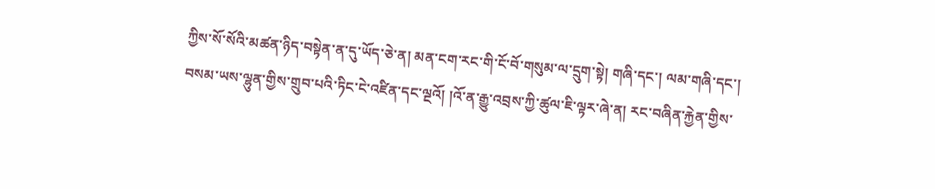ཀྱིས་སོ་སོའི་མཚན་ཉིད་བསྟེན་ན་དུ་ཡོད་ཅེ་ན། མན་ངག་རང་གི་ངོ་བོ་གསུམ་ལ་དྲུག་སྟེ། གཞི་དང་། ལམ་གཞི་དང་། བསམ་ཡས་ལྷུན་གྱིས་གྲུབ་པའི་ཏིང་ངེ་འཛིན་དང་ལྔའོ། །འོ་ན་རྒྱུ་འབྲས་ཀྱི་ཚུལ་ཇི་ལྟར་ཞེ་ན། རང་བཞིན་རྐྱེན་གྱིས་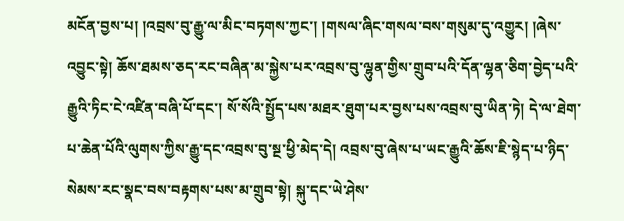མངོན་བྱས་པ། །འབྲས་བུ་རྒྱུ་ལ་མིང་བཏགས་ཀྱང་། །གསལ་ཞིང་གསལ་བས་གསུམ་དུ་འགྱུར། །ཞེས་འབྱུང་སྟེ། ཆོས་ཐམས་ཅད་རང་བཞིན་མ་སྐྱེས་པར་འབྲས་བུ་ལྷུན་གྱིས་གྲུབ་པའི་དོན་ལྷན་ཅིག་བྱེད་པའི་རྒྱུའི་ཏིང་ངེ་འཛིན་བཞི་པོ་དང་། སོ་སོའི་སྤྱོད་པས་མཐར་ཐུག་པར་བྱས་པས་འབྲས་བུ་ཡིན་ཏེ། དེ་ལ་ཐེག་པ་ཆེན་པོའི་ལུགས་ཀྱིས་རྒྱུ་དང་འབྲས་བུ་སྔ་ཕྱི་མེད་དེ། འབྲས་བུ་ཞེས་པ་ཡང་རྒྱུའི་ཆོས་ཇི་སྙེད་པ་ཉིད་སེམས་རང་སྣང་བས་བརྟགས་པས་མ་གྲུབ་སྟེ། སྐུ་དང་ཡེ་ཤེས་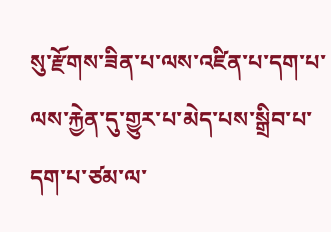སུ་རྫོགས་ཟིན་པ་ལས་འཛིན་པ་དག་པ་ལས་རྐྱེན་དུ་གྱུར་པ་མེད་པས་སྒྲིབ་པ་དག་པ་ཙམ་ལ་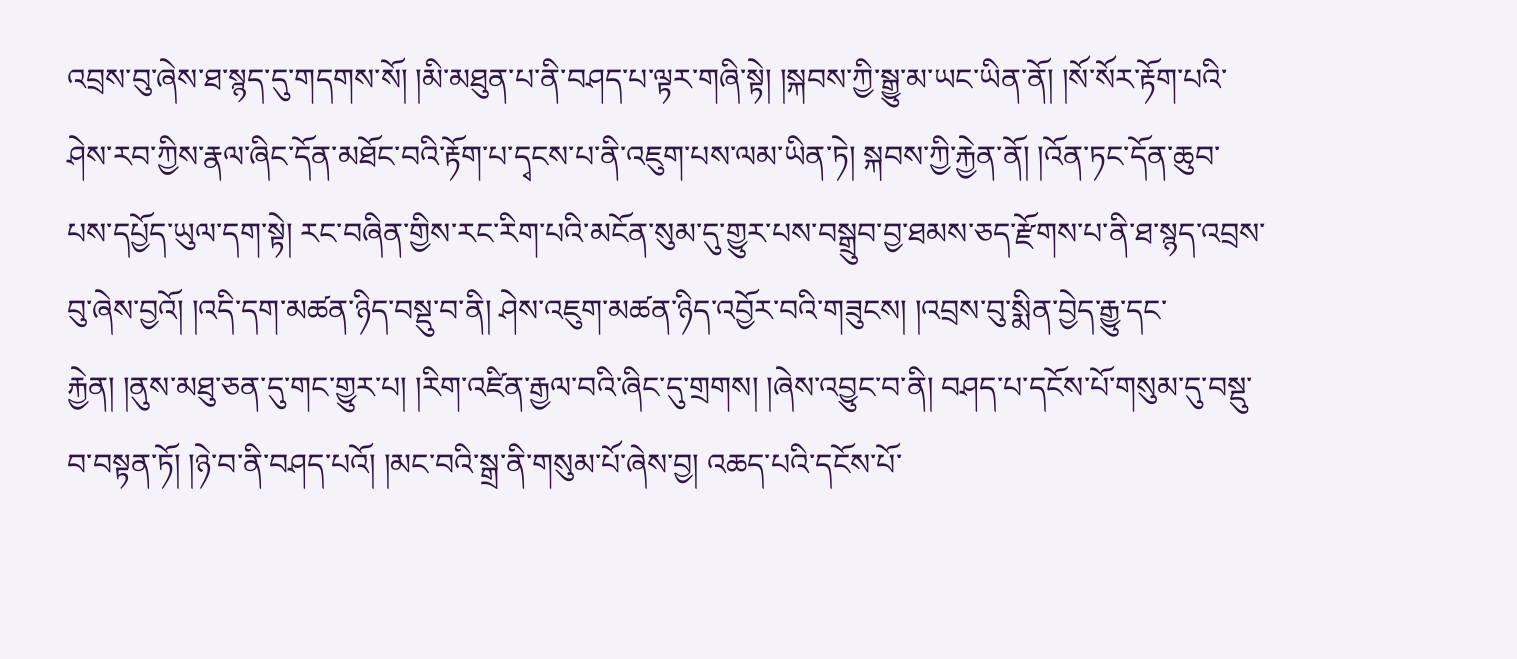འབྲས་བུ་ཞེས་ཐ་སྙད་དུ་གདགས་སོ། །མི་མཐུན་པ་ནི་བཤད་པ་ལྟར་གཞི་སྟེ། །སྐབས་ཀྱི་སྒྱུ་མ་ཡང་ཡིན་ནོ། །སོ་སོར་རྟོག་པའི་ཤེས་རབ་ཀྱིས་རྣལ་ཞིང་དོན་མཐོང་བའི་རྟོག་པ་དྭངས་པ་ནི་འཇུག་པས་ལམ་ཡིན་ཏེ། སྐབས་ཀྱི་རྐྱེན་ནོ། །འོན་ཏང་དོན་ཆུབ་པས་དཔྱོད་ཡུལ་དག་སྟེ། རང་བཞིན་གྱིས་རང་རིག་པའི་མངོན་སུམ་དུ་གྱུར་པས་བསྒྲུབ་བྱ་ཐམས་ཅད་རྫོགས་པ་ནི་ཐ་སྙད་འབྲས་བུ་ཞེས་བྱའོ། །འདི་དག་མཚན་ཉིད་བསྡུ་བ་ནི། ཤེས་འཇུག་མཚན་ཉིད་འབྱོར་བའི་གཟུངས། །འབྲས་བུ་སྨིན་བྱེད་རྒྱུ་དང་རྐྱེན། །ནུས་མཐུ་ཅན་དུ་གང་གྱུར་པ། །རིག་འཛིན་རྒྱལ་བའི་ཞིང་དུ་གྲགས། །ཞེས་འབྱུང་བ་ནི། བཤད་པ་དངོས་པོ་གསུམ་དུ་བསྡུ་བ་བསྟན་ཏོ། །ཉེ་བ་ནི་བཤད་པའོ། །མང་བའི་སྒྲ་ནི་གསུམ་པོ་ཞེས་བྱ། འཆད་པའི་དངོས་པོ་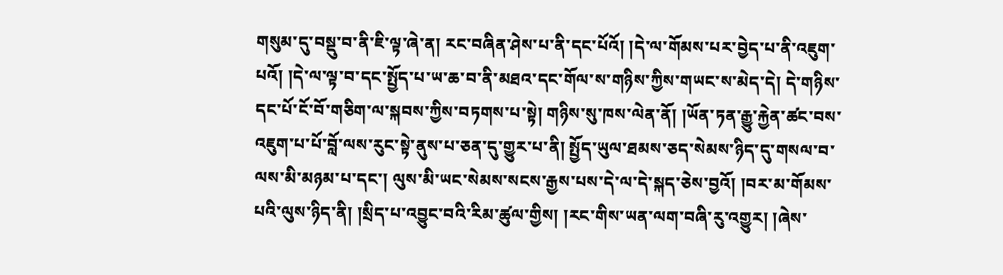གསུམ་དུ་བསྡུ་བ་ནི་ཇི་ལྟ་ཞེ་ན། རང་བཞིན་ཤེས་པ་ནི་དང་པོའོ། །དེ་ལ་གོམས་པར་བྱེད་པ་ནི་འཇུག་པའོ། །དེ་ལ་ལྟ་བ་དང་སྤྱོད་པ་ཡ་ཆ་བ་ནི་མཐའ་དང་གོལ་ས་གཉིས་ཀྱིས་གཡང་ས་མེད་དེ། དེ་གཉིས་དང་པོ་ངོ་བོ་གཅིག་ལ་སྐབས་ཀྱིས་བཏགས་པ་སྟེ། གཉིས་སུ་ཁས་ལེན་ནོ། །ཡོན་ཏན་རྒྱུ་རྐྱེན་ཚང་བས་འཇུག་པ་པོ་བློ་ལས་རུང་སྟེ་ནུས་པ་ཅན་དུ་གྱུར་པ་ནི། སྤྱོད་ཡུལ་ཐམས་ཅད་སེམས་ཉིད་དུ་གསལ་བ་ལས་མི་མཉམ་པ་དང་། ལུས་མི་ཡང་སེམས་སངས་རྒྱས་པས་དེ་ལ་དེ་སྐད་ཅེས་བྱའོ། །བར་མ་གོམས་པའི་ལུས་ཉིད་ནི། །སྲིད་པ་འབྱུང་བའི་རིམ་ཚུལ་གྱིས། །རང་གིས་ཡན་ལག་བཞི་རུ་འགྱུར། །ཞེས་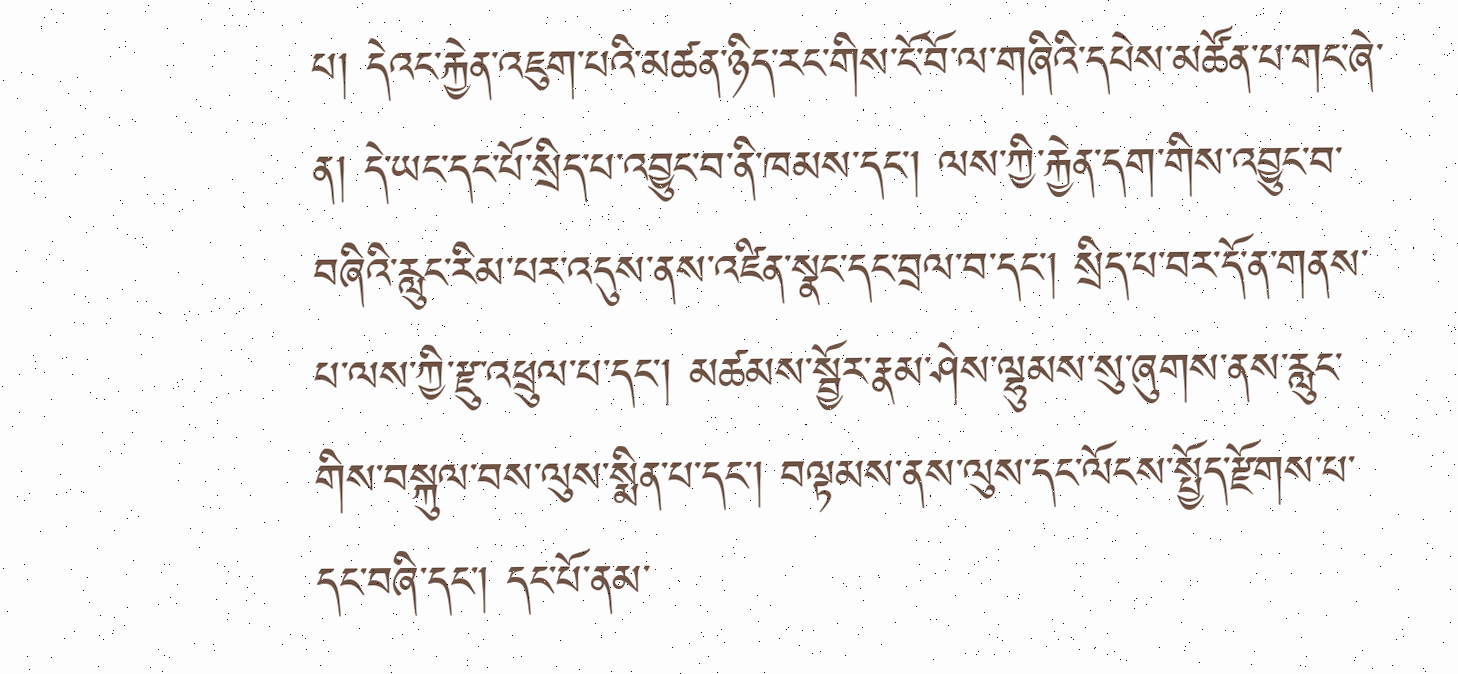པ། དེའང་རྐྱེན་འཇུག་པའི་མཚན་ཉིད་རང་གིས་ངོ་བོ་ལ་གཞིའི་དཔེས་མཚོན་པ་གང་ཞེ་ན། དེ་ཡང་དང་པོ་སྲིད་པ་འབྱུང་བ་ནི་ཁམས་དང་། ལས་ཀྱི་རྐྱེན་དག་གིས་འབྱུང་བ་བཞིའི་རླུང་རིམ་པར་འདུས་ནས་འཛིན་སྣང་དང་བྲལ་བ་དང་། སྲིད་པ་བར་དོ་ན་གནས་པ་ལས་ཀྱི་རྫུ་འཕྲུལ་པ་དང་། མཚམས་སྦྱོར་རྣམ་ཤེས་ལྷུམས་སུ་ཞུགས་ནས་རླུང་གིས་བསྐུལ་བས་ལུས་སྨིན་པ་དང་། བལྟམས་ནས་ལུས་དང་ལོངས་སྤྱོད་རྫོགས་པ་དང་བཞི་དང་། དང་པོ་ནམ་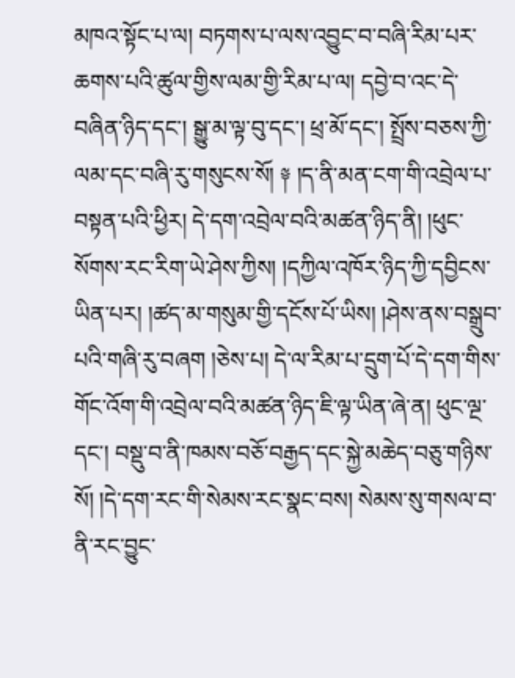མཁའ་སྟོང་པ་ལ། བཏགས་པ་ལས་འབྱུང་བ་བཞི་རིམ་པར་ཆགས་པའི་ཚུལ་གྱིས་ལམ་གྱི་རིམ་པ་ལ། དབྱེ་བ་འང་དེ་བཞིན་ཉིད་དང་། སྒྱུ་མ་ལྟ་བུ་དང་། ཕྲ་མོ་དང་། སྤྲོས་བཅས་ཀྱི་ལམ་དང་བཞི་རུ་གསུངས་སོ། ༈ །ད་ནི་མན་ངག་གི་འབྲེལ་པ་བསྟན་པའི་ཕྱིར། དེ་དག་འབྲེལ་བའི་མཚན་ཉིད་ནི། །ཕུང་སོགས་རང་རིག་ཡེ་ཤེས་ཀྱིས། །དཀྱིལ་འཁོར་ཉིད་ཀྱི་དབྱིངས་ཡིན་པར། །ཚད་མ་གསུམ་གྱི་དངོས་པོ་ཡིས། །ཤེས་ནས་བསྒྲུབ་པའི་གཞི་རུ་བཞག །ཅེས་པ། དེ་ལ་རིམ་པ་དྲུག་པོ་དེ་དག་གིས་གོང་འོག་གི་འབྲེལ་བའི་མཚན་ཉིད་ཇི་ལྟ་ཡིན་ཞེ་ན། ཕུང་ལྔ་དང་། བསྡུ་བ་ནི་ཁམས་བཅོ་བརྒྱད་དང་སྐྱེ་མཆེད་བཅུ་གཉིས་སོ། །དེ་དག་རང་གི་སེམས་རང་སྣང་བས། སེམས་སུ་གསལ་བ་ནི་རང་བྱུང་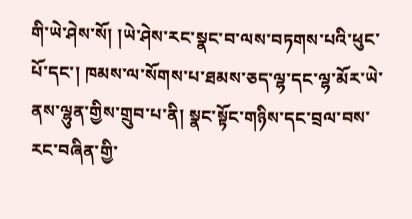གི་ཡེ་ཤེས་སོ། །ཡེ་ཤེས་རང་སྣང་བ་ལས་བཏགས་པའི་ཕུང་པོ་དང་། ཁམས་ལ་སོགས་པ་ཐམས་ཅད་ལྷ་དང་ལྷ་མོར་ཡེ་ནས་ལྷུན་གྱིས་གྲུབ་པ་ནི། སྣང་སྟོང་གཉིས་དང་བྲལ་བས་རང་བཞིན་གྱི་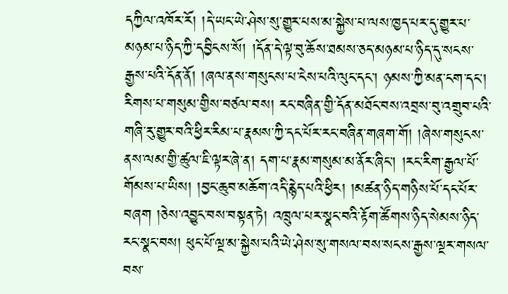དཀྱིལ་འཁོར་རོ། །དེ་ཡང་ཡེ་ཤེས་སུ་གྱུར་པས་མ་སྐྱེས་པ་ལས་ཁྱད་པར་དུ་གྱུར་པ་མཉམ་པ་ཉིད་ཀྱི་དབྱིངས་སོ། །དོན་དེ་ལྟ་བུ་ཆོས་ཐམས་ཅད་མཉམ་པ་ཉིད་དུ་སངས་རྒྱས་པའི་དོན་ནོ། །ཞལ་ནས་གསུངས་པ་ངེས་པའི་ལུང་དང་། ཉམས་ཀྱི་མན་ངག་དང་། རིགས་པ་གསུམ་གྱིས་བཙལ་བས། རང་བཞིན་གྱི་དོན་མཐོང་བས་འབྲས་བུ་འགྲུབ་པའི་གཞི་རུ་གྱུར་བའི་ཕྱིར་རིམ་པ་རྣམས་ཀྱི་དང་པོར་རང་བཞིན་གཞག་གོ། །ཞེས་གསུངས་ནས་ལམ་གྱི་ཚུལ་ཇི་ལྟར་ཞེ་ན། དག་པ་རྣམ་གསུམ་མ་ནོར་ཞིང་། །རང་རིག་རྒྱལ་པོ་གོམས་པ་ཡིས། །བྱང་ཆུབ་མཆོག་འདི་རྙེད་པའི་ཕྱིར། །མཚན་ཉིད་གཉིས་པོ་དང་པོར་བཞག །ཅེས་འབྱུང་བས་བསྟན་ཏེ། འཁྲུལ་པར་སྣང་བའི་རྟོག་ཚོགས་ཉིད་སེམས་ཉིད་རང་སྣང་བས། ཕུང་པོ་ལྔ་མ་སྐྱེས་པའི་ཡེ་ཤེས་སུ་གསལ་བས་སངས་རྒྱས་ལྔར་གསལ་བས་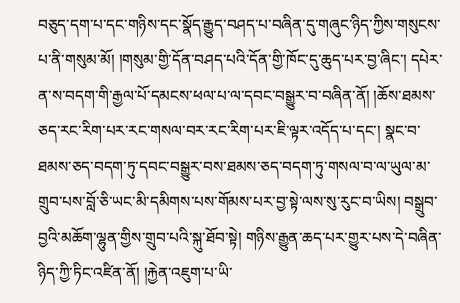བཅུད་དག་པ་དང་གཉིས་དང་སྣོད་རྒྱུད་བཤད་པ་བཞིན་དུ་གཞུང་ཉིད་ཀྱིས་གསུངས་པ་ནི་གསུམ་མོ། །གསུམ་གྱི་དོན་བཤད་པའི་དོན་གྱི་ཁོང་དུ་ཆུད་པར་བྱ་ཞིང་། དཔེར་ན་ས་བདག་གི་རྒྱལ་པོ་དམངས་ཕལ་པ་ལ་དབང་བསྒྱུར་བ་བཞིན་ནོ། །ཆོས་ཐམས་ཅད་རང་རིག་པར་རང་གསལ་བར་རང་རིག་པར་ཇི་ལྟར་འདོད་པ་དང་། སྣང་བ་ཐམས་ཅད་བདག་ཏུ་དབང་བསྒྱུར་བས་ཐམས་ཅད་བདག་ཏུ་གསལ་བ་ལ་ཡུལ་མ་གྲུབ་པས་བློ་ཅི་ཡང་མི་དམིགས་པས་གོམས་པར་བྱ་སྟེ་ལས་སུ་རུང་བ་ཡིས། བསྒྲུབ་བྱའི་མཆོག་ལྷུན་གྱིས་གྲུབ་པའི་སྐུ་ཐོབ་སྟེ། གཉིས་རྒྱུན་ཆད་པར་གྱུར་པས་དེ་བཞིན་ཉིད་ཀྱི་ཏིང་འཛིན་ནོ། །རྐྱེན་འཇུག་པ་ཡི་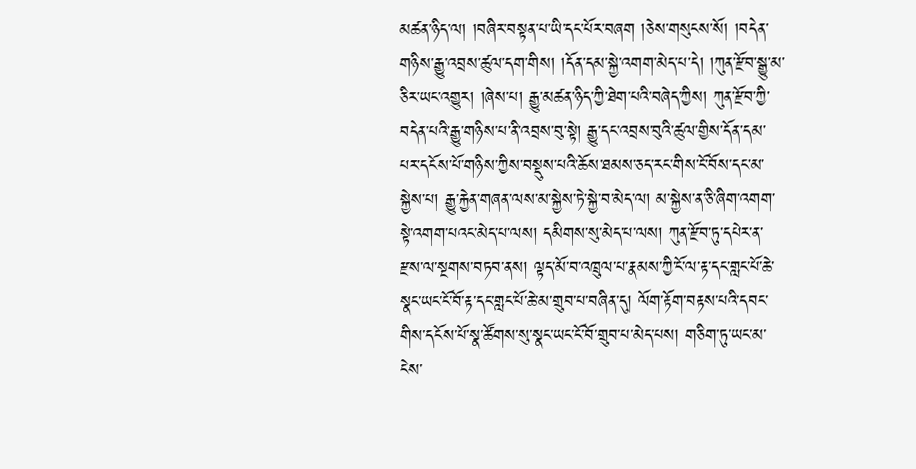མཚན་ཉིད་ལ། །བཞིར་བསྟན་པ་ཡི་དང་པོར་བཞག །ཅེས་གསུངས་སོ། །བདེན་གཉིས་རྒྱུ་འབྲས་ཚུལ་དག་གིས། །དོན་དམ་སྐྱེ་འགག་མེད་པ་དེ། །ཀུན་རྫོབ་སྒྱུ་མ་ཅིར་ཡང་འགྱུར། །ཞེས་པ། རྒྱུ་མཚན་ཉིད་ཀྱི་ཐེག་པའི་བཞེད་ཀྱིས། ཀུན་རྫོབ་ཀྱི་བདེན་པའི་རྒྱུ་གཉིས་པ་ནི་འབྲས་བུ་སྟེ། རྒྱུ་དང་འབྲས་བུའི་ཚུལ་གྱིས་དོན་དམ་པར་དངོས་པོ་གཉིས་ཀྱིས་བསྡུས་པའི་ཆོས་ཐམས་ཅད་རང་གིས་ངོ་བོས་དང་མ་སྐྱེས་པ། རྒྱུ་རྐྱེན་གཞན་ལས་མ་སྐྱེས་ཏེ་སྐྱེ་བ་མེད་ལ། མ་སྐྱེས་ན་ཅི་ཞིག་འགག་སྟེ་འགག་པའང་མེད་པ་ལས། དམིགས་སུ་མེད་པ་ལས། ཀུན་རྫོབ་ཏུ་དཔེར་ན་རྫས་ལ་སྔགས་བཏབ་ནས། ལྟད་མོ་བ་འཁྲུལ་པ་རྣམས་ཀྱི་ངོ་ལ་རྟ་དང་གླང་པོ་ཆེ་སྣང་ཡང་ངོ་བོ་རྟ་དང་གླང་པོ་ཆེ་མ་གྲུབ་པ་བཞིན་དུ། ལོག་རྟོག་བརྟས་པའི་དབང་གིས་དངོས་པོ་སྣ་ཚོགས་སུ་སྣང་ཡང་ངོ་བོ་གྲུབ་པ་མེད་པས། གཅིག་ཏུ་ཡང་མ་ངེས་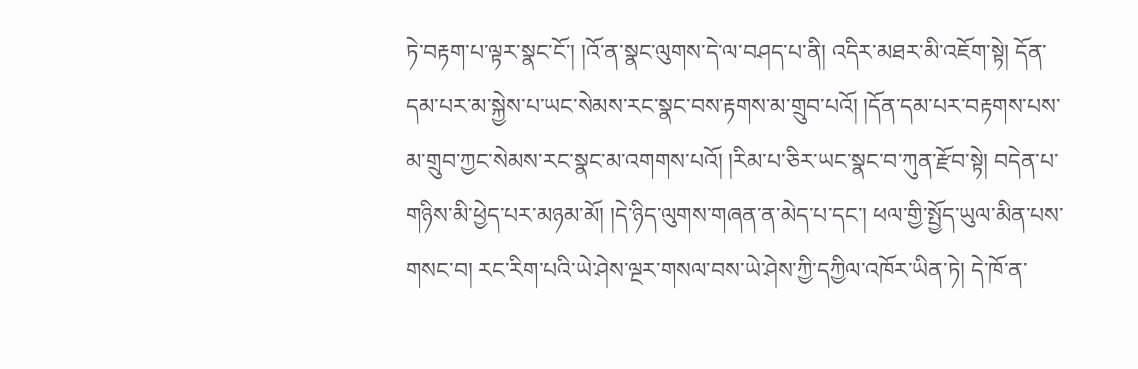ཏེ་བརྟག་པ་ལྟར་སྣང་ངོ་། །འོ་ན་སྣང་ལུགས་དེ་ལ་བཤད་པ་ནི། འདིར་མཐར་མི་འཇོག་སྟེ། དོན་དམ་པར་མ་སྐྱེས་པ་ཡང་སེམས་རང་སྣང་བས་རྟགས་མ་གྲུབ་པའོ། །དོན་དམ་པར་བརྟགས་པས་མ་གྲུབ་ཀྱང་སེམས་རང་སྣང་མ་འགགས་པའོ། །རིམ་པ་ཅིར་ཡང་སྣང་བ་ཀུན་རྫོབ་སྟེ། བདེན་པ་གཉིས་མི་ཕྱེད་པར་མཉམ་མོ། །དེ་ཉིད་ལུགས་གཞན་ན་མེད་པ་དང་། ཕལ་གྱི་སྤྱོད་ཡུལ་མིན་པས་གསང་བ། རང་རིག་པའི་ཡེ་ཤེས་ལྔར་གསལ་བས་ཡེ་ཤེས་ཀྱི་དཀྱིལ་འཁོར་ཡིན་ཏེ། དེ་ཁོ་ན་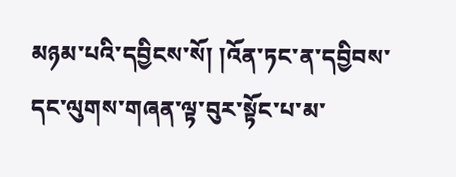མཉམ་པའི་དབྱིངས་སོ། །འོན་ཏང་ན་དབྱིབས་དང་ལུགས་གཞན་ལྟ་བུར་སྟོང་པ་མ་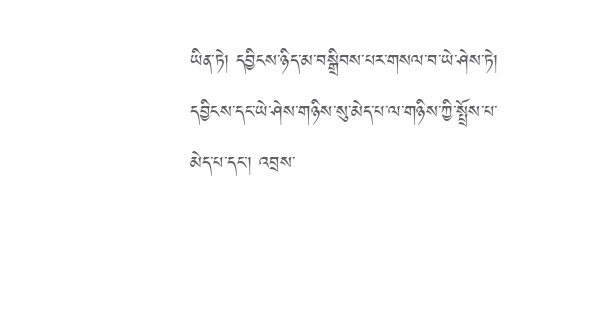ཡིན་ཏེ། དབྱིངས་ཉིད་མ་བསྒྲིབས་པར་གསལ་བ་ཡེ་ཤེས་ཏེ། དབྱིངས་དང་ཡེ་ཤེས་གཉིས་སུ་མེད་པ་ལ་གཉིས་ཀྱི་སྤྲོས་པ་མེད་པ་དང་། འབྲས་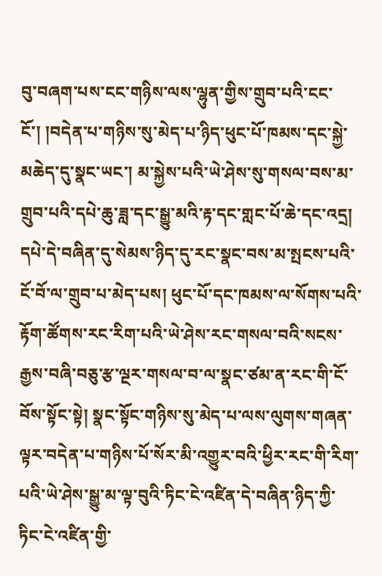བུ་བཞག་པས་ངང་གཉིས་ལས་ལྷུན་གྱིས་གྲུབ་པའི་ངང་ངོ་། །བདེན་པ་གཉིས་སུ་མེད་པ་ཉིད་ཕུང་པོ་ཁམས་དང་སྐྱེ་མཆེད་དུ་སྣང་ཡང་། མ་སྐྱེས་པའི་ཡེ་ཤེས་སུ་གསལ་བས་མ་གྲུབ་པའི་དཔེ་ཆུ་ཟླ་དང་སྒྱུ་མའི་རྟ་དང་གླང་པོ་ཆེ་དང་འདྲ། དཔེ་དེ་བཞིན་དུ་སེམས་ཉིད་དུ་རང་སྣང་བས་མ་སྤངས་པའི་ངོ་བོ་ལ་གྲུབ་པ་མེད་པས། ཕུང་པོ་དང་ཁམས་ལ་སོགས་པའི་རྟོག་ཚོགས་རང་རིག་པའི་ཡེ་ཤེས་རང་གསལ་བའི་སངས་རྒྱས་བཞི་བཅུ་རྩ་ལྔར་གསལ་བ་ལ་སྣང་ཙམ་ན་རང་གི་ངོ་བོས་སྟོང་སྟེ། སྣང་སྟོང་གཉིས་སུ་མེད་པ་ལས་ལུགས་གཞན་ལྟར་བདེན་པ་གཉིས་པོ་སོར་མི་འགྱུར་བའི་ཕྱིར་རང་གི་རིག་པའི་ཡེ་ཤེས་སྒྱུ་མ་ལྟ་བུའི་ཏིང་ངེ་འཛིན་དེ་བཞིན་ཉིད་ཀྱི་ཏིང་ངེ་འཛིན་གྱི་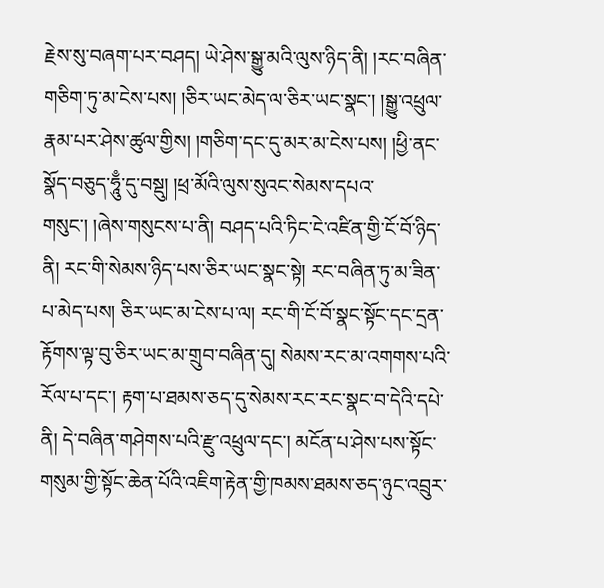རྗེས་སུ་བཞག་པར་བཤད། ཡེ་ཤེས་སྒྱུ་མའི་ལུས་ཉིད་ནི། །རང་བཞིན་གཅིག་ཏུ་མ་ངེས་པས། །ཅིར་ཡང་མེད་ལ་ཅིར་ཡང་སྣང་། །སྒྱུ་འཕྲུལ་རྣམ་པར་ཤེས་ཚུལ་གྱིས། །གཅིག་དང་དུ་མར་མ་ངེས་པས། །ཕྱི་ནང་སྣོད་བཅུད་ཧཱུྃ་དུ་བསྡུ། །ཕྲ་མོའི་ལུས་སུའང་སེམས་དཔའ་གསུང་། །ཞེས་གསུངས་པ་ནི། བཤད་པའི་ཏིང་ངེ་འཛིན་གྱི་ངོ་བོ་ཉིད་ནི། རང་གི་སེམས་ཉིད་པས་ཅིར་ཡང་སྣང་སྟེ། རང་བཞིན་ཏུ་མ་ཟིན་པ་མེད་པས། ཅིར་ཡང་མ་ངེས་པ་ལ། རང་གི་ངོ་བོ་སྣང་སྟོང་དང་དྲན་རྟོགས་ལྟ་བུ་ཅིར་ཡང་མ་གྲུབ་བཞིན་དུ། སེམས་རང་མ་འགགས་པའི་རོལ་པ་དང་། རྟག་པ་ཐམས་ཅད་དུ་སེམས་རང་རང་སྣང་བ་དེའི་དཔེ་ནི། དེ་བཞིན་གཤེགས་པའི་རྫུ་འཕྲུལ་དང་། མངོན་པ་ཤེས་པས་སྟོང་གསུམ་གྱི་སྟོང་ཆེན་པོའི་འཇིག་རྟེན་གྱི་ཁམས་ཐམས་ཅད་ཉུང་འབྲུར་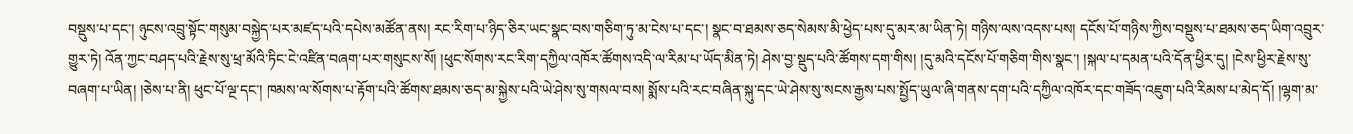བསྡུས་པ་དང་། ཉུངས་འབྲུ་སྟོང་གསུམ་བསྐྱེད་པར་མཛད་པའི་དཔེས་མཚོན་ནས། རང་རིག་པ་ཉིད་ཅིར་ཡང་སྣང་བས་གཅིག་ཏུ་མ་ངེས་པ་དང་། སྣང་བ་ཐམས་ཅད་སེམས་མི་ཕྱེད་པས་དུ་མར་མ་ཡིན་ཏེ། གཉིས་ལས་འདས་པས། དངོས་པོ་གཉིས་ཀྱིས་བསྡུས་པ་ཐམས་ཅད་ཡིག་འབྲུར་གྱུར་ཏེ། འོན་ཀྱང་བཤད་པའི་རྗེས་སུ་ཕྲ་མོའི་ཏིང་ངེ་འཛིན་བཞག་པར་གསུངས་སོ། །ཕུང་སོགས་རང་རིག་དཀྱིལ་འཁོར་ཚོགས་འདི་ལ་རིམ་པ་ཡོད་མིན་ཏེ། ཤེས་བྱ་སྡུད་པའི་ཚོགས་དག་གིས། །དུ་མའི་དངོས་པོ་གཅིག་གིས་སྣང་། །སྐལ་པ་དམན་པའི་དོན་ཕྱིར་དུ། །ངེས་ཕྱིར་རྗེས་སུ་བཞག་པ་ཡིན། །ཅེས་པ་ནི། ཕུང་པོ་ལྔ་དང་། ཁམས་ལ་སོགས་པ་རྟོག་པའི་ཚོགས་ཐམས་ཅད་མ་སྐྱེས་པའི་ཡེ་ཤེས་སུ་གསལ་བས། སྨོས་པའི་རང་བཞིན་སྐུ་དང་ཡེ་ཤེས་སུ་སངས་རྒྱས་པས་སྤྱོད་ཡུལ་ཞི་གནས་དག་པའི་དཀྱིལ་འཁོར་དང་གཟོད་འཇུག་པའི་རིམས་པ་མེད་དོ། །ལྷག་མ་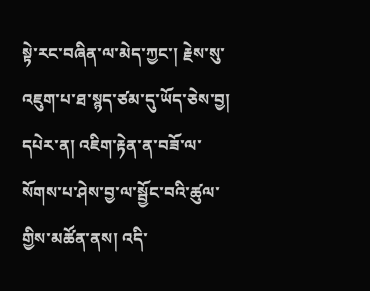སྟེ་རང་བཞིན་ལ་མེད་ཀྱང་། རྗེས་སུ་འཇུག་པ་ཐ་སྙད་ཙམ་དུ་ཡོད་ཅེས་བྱ། དཔེར་ན། འཇིག་རྟེན་ན་བཟོ་ལ་སོགས་པ་ཤེས་བྱ་ལ་སྦྱོང་བའི་ཚུལ་གྱིས་མཚོན་ནས། འདི་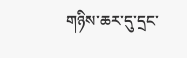གཉིས་ཆར་དུ་དྲང་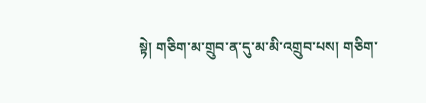སྟེ། གཅིག་མ་གྲུབ་ན་དུ་མ་མི་འགྲུབ་པས། གཅིག་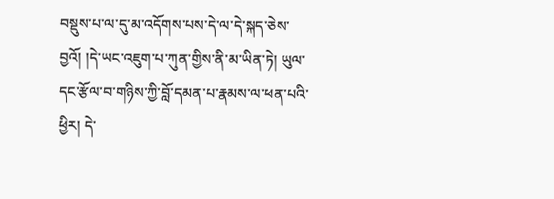བསྡུས་པ་ལ་དུ་མ་འདོགས་པས་དེ་ལ་དེ་སྐད་ཅེས་བྱའོ། །དེ་ཡང་འཇུག་པ་ཀུན་གྱིས་ནི་མ་ཡིན་ཏེ། ཡུལ་དང་རྩོལ་བ་གཉིས་ཀྱི་བློ་དམན་པ་རྣམས་ལ་ཕན་པའི་ཕྱིར། དེ་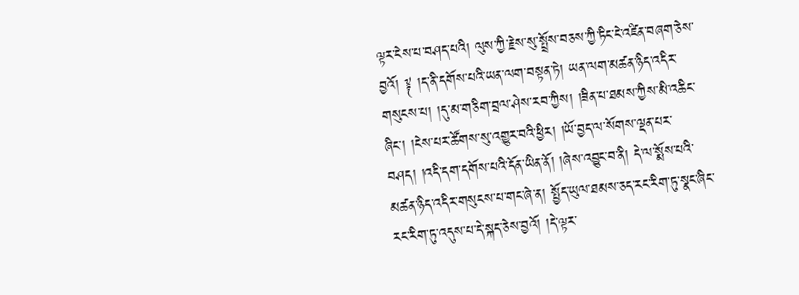ལྟར་ངེས་པ་བཤད་པའི། ལུས་ཀྱི་རྗེས་སུ་སྤྲོས་བཅས་ཀྱི་ཏིང་ངེ་འཛིན་བཞག་ཅེས་བྱའོ། ༈ །ད་ནི་དགོས་པའི་ཡན་ལག་བསྟན་ཏེ། ཡན་ལག་མཚན་ཉིད་འདིར་གསུངས་པ། །དུ་མ་གཅིག་བྲལ་ཤེས་རབ་ཀྱིས། །ཟིན་པ་ཐམས་ཀྱིས་མི་འཆིང་ཞིང་། །ངེས་པར་ཚོགས་སུ་འགྱུར་བའི་ཕྱིར། །ཡོ་བྱད་ལ་སོགས་ལྡན་པར་བཤད། །འདི་དག་དགོས་པའི་དོན་ཡིན་ནོ། །ཞེས་འབྱུང་བ་ནི། དེ་ལ་སྨོས་པའི་མཚན་ཉིད་འདིར་གསུངས་པ་གང་ཞེ་ན། སྤྱོད་ཡུལ་ཐམས་ཅད་རང་རིག་ཏུ་སྣང་ཞིང་རང་རིག་ཏུ་འདུས་པ་དེ་སྐད་ཅེས་བྱའོ། །དེ་ལྟར་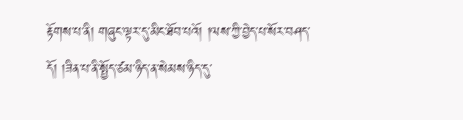རྟོགས་པ་ནི། གཞུང་ལྟར་དུ་མིང་ཐོབ་པའོ། །ལས་ཀྱི་བྱེད་པ་སོར་བཤད་དོ། །ཟིན་པ་ནི་སྤྱོད་ཙམ་ཉིད་ན་སེམས་ཉིད་དུ་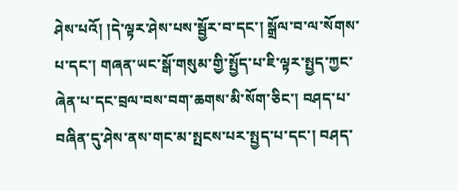ཤེས་པའོ། །དེ་ལྟར་ཤེས་པས་སྦྱོར་བ་དང་། སྒྲོལ་བ་ལ་སོགས་པ་དང་། གཞན་ཡང་སྒོ་གསུམ་གྱི་སྤྱོད་པ་ཇི་ལྟར་སྤྱད་ཀྱང་ཞེན་པ་དང་བྲལ་བས་བག་ཆགས་མི་སོག་ཅིང་། བཤད་པ་བཞིན་དུ་ཤེས་ནས་གང་མ་སྤངས་པར་སྤྱད་པ་དང་། བཤད་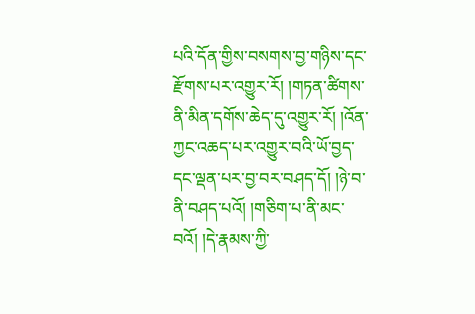པའི་དོན་གྱིས་བསགས་བྱ་གཉིས་དང་རྫོགས་པར་འགྱུར་རོ། །གཏན་ཚིགས་ནི་མིན་དགོས་ཆེད་དུ་འགྱུར་རོ། །འོན་ཀྱང་འཆད་པར་འགྱུར་བའི་ཡོ་བྱད་དང་ལྡན་པར་བྱ་བར་བཤད་དོ། །ཉེ་བ་ནི་བཤད་པའོ། །གཅིག་པ་ནི་མང་བའོ། །དེ་རྣམས་ཀྱི་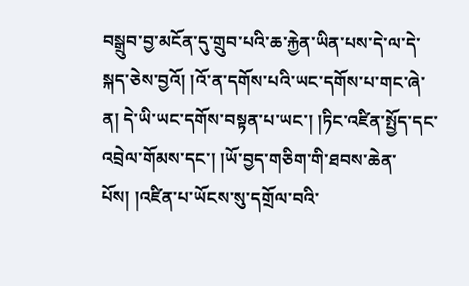བསྒྲུབ་བྱ་མངོན་དུ་གྲུབ་པའི་ཆ་རྐྱེན་ཡིན་པས་དེ་ལ་དེ་སྐད་ཅེས་བྱའོ། །འོ་ན་དགོས་པའི་ཡང་དགོས་པ་གང་ཞེ་ན། དེ་ཡི་ཡང་དགོས་བསྟན་པ་ཡང་། །ཏིང་འཛིན་སྤྱོད་དང་འབྲེལ་གོམས་དང་། །ཡོ་བྱད་གཅིག་གི་ཐབས་ཆེན་པོས། །འཛིན་པ་ཡོངས་སུ་དགྲོལ་བའི་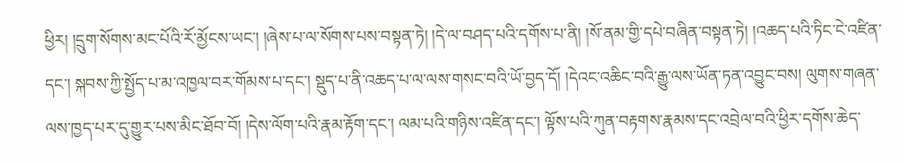ཕྱིར། །དྲུག་སོགས་མང་པོའི་རོ་མྱོངས་ཡང་། །ཞེས་པ་ལ་སོགས་པས་བསྟན་ཏེ། །དེ་ལ་བཤད་པའི་དགོས་པ་ནི། །སོ་ནམ་གྱི་དཔེ་བཞིན་བསྟན་ཏེ། །འཆད་པའི་ཏིང་ངེ་འཛིན་དང་། སྐབས་ཀྱི་སྤྱོད་པ་མ་འཁྱལ་བར་གོམས་པ་དང་། སྡུད་པ་ནི་འཆད་པ་ལ་ལས་གསང་བའི་ཡོ་བྱད་དོ། །དེའང་འཆིང་བའི་རྒྱུ་ལས་ཡོན་ཏན་འབྱུང་བས། ལུགས་གཞན་ལས་ཁྱད་པར་དུ་གྱུར་པས་མིང་ཐོབ་བོ། །དེས་ལོག་པའི་རྣམ་རྟོག་དང་། ལམ་པའི་གཉིས་འཛིན་དང་། ལྟོས་པའི་ཀུན་བརྟགས་རྣམས་དང་འབྲེལ་བའི་ཕྱིར་དགོས་ཆེད་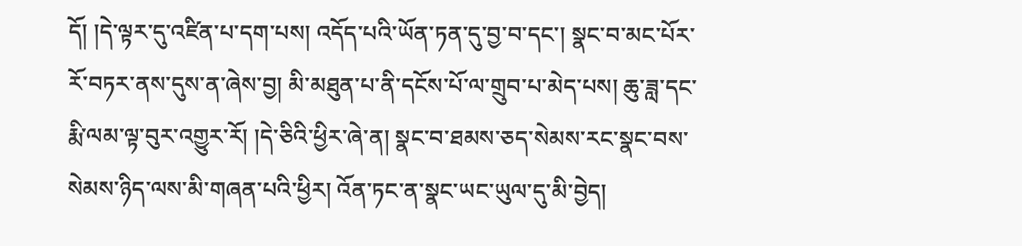དོ། །དེ་ལྟར་དུ་འཛིན་པ་དག་པས། འདོད་པའི་ཡོན་ཏན་དུ་བྱ་བ་དང་། སྣང་བ་མང་པོར་རོ་བཏར་ནས་དུས་ན་ཞེས་བྱ། མི་མཐུན་པ་ནི་དངོས་པོ་ལ་གྲུབ་པ་མེད་པས། ཆུ་ཟླ་དང་རྨི་ལམ་ལྟ་བུར་འགྱུར་རོ། །དེ་ཅིའི་ཕྱིར་ཞེ་ན། སྣང་བ་ཐམས་ཅད་སེམས་རང་སྣང་བས་སེམས་ཉིད་ལས་མི་གཞན་པའི་ཕྱིར། འོན་ཏང་ན་སྣང་ཡང་ཡུལ་དུ་མི་བྱེད།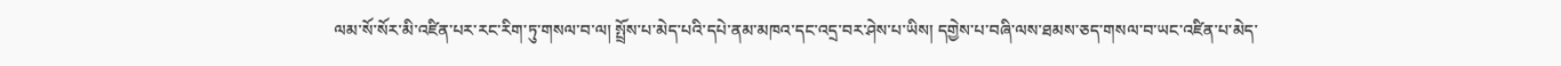ལམ་སོ་སོར་མི་འཛིན་པར་རང་རིག་ཏུ་གསལ་བ་ལ། སྤྲོས་པ་མེད་པའི་དཔེ་ནམ་མཁའ་དང་འདྲ་བར་ཤེས་པ་ཡིས། དགྱེས་པ་བཞི་ལས་ཐམས་ཅད་གསལ་བ་ཡང་འཛིན་པ་མེད་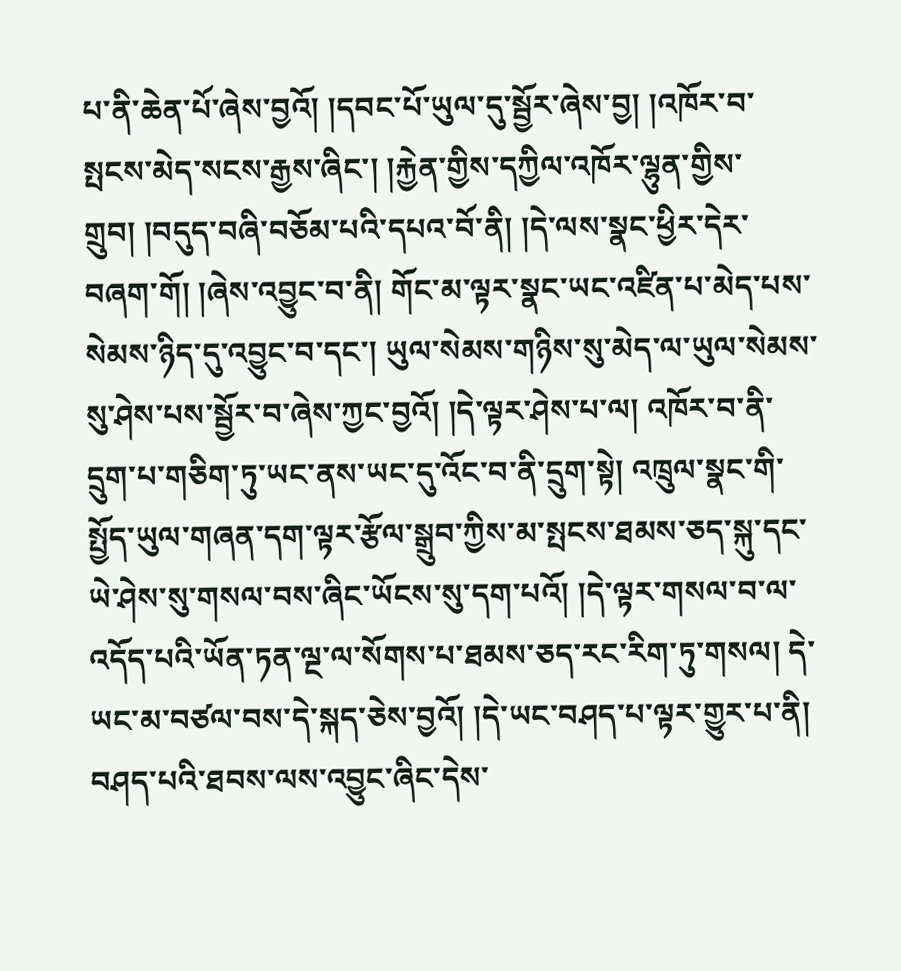པ་ནི་ཆེན་པོ་ཞེས་བྱའོ། །དབང་པོ་ཡུལ་དུ་སྦྱོར་ཞེས་བྱ། །འཁོར་བ་སྤངས་མེད་སངས་རྒྱས་ཞིང་། །རྐྱེན་གྱིས་དཀྱིལ་འཁོར་ལྷུན་གྱིས་གྲུབ། །བདུད་བཞི་བཅོམ་པའི་དཔའ་བོ་ནི། །དེ་ལས་སྣང་ཕྱིར་དེར་བཞག་གོ། །ཞེས་འབྱུང་བ་ནི། གོང་མ་ལྟར་སྣང་ཡང་འཛིན་པ་མེད་པས་སེམས་ཉིད་དུ་འབྱུང་བ་དང་། ཡུལ་སེམས་གཉིས་སུ་མེད་ལ་ཡུལ་སེམས་སུ་ཤེས་པས་སྦྱོར་བ་ཞེས་ཀྱང་བྱའོ། །དེ་ལྟར་ཤེས་པ་ལ། འཁོར་བ་ནི་དྲུག་པ་གཅིག་ཏུ་ཡང་ནས་ཡང་དུ་འོང་བ་ནི་དྲུག་སྟེ། འཁྲུལ་སྣང་གི་སྤྱོད་ཡུལ་གཞན་དག་ལྟར་རྩོལ་སྒྲུབ་ཀྱིས་མ་སྤངས་ཐམས་ཅད་སྐུ་དང་ཡེ་ཤེས་སུ་གསལ་བས་ཞིང་ཡོངས་སུ་དག་པའོ། །དེ་ལྟར་གསལ་བ་ལ་འདོད་པའི་ཡོན་ཏན་ལྔ་ལ་སོགས་པ་ཐམས་ཅད་རང་རིག་ཏུ་གསལ། དེ་ཡང་མ་བཙལ་བས་དེ་སྐད་ཅེས་བྱའོ། །དེ་ཡང་བཤད་པ་ལྟར་གྱུར་པ་ནི། བཤད་པའི་ཐབས་ལས་འབྱུང་ཞིང་དེས་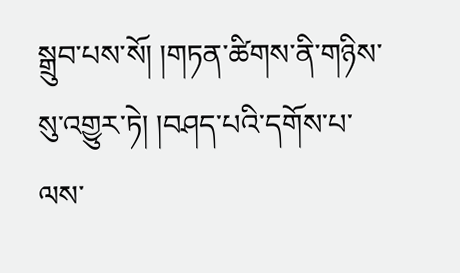སྒྲུབ་པས་སོ། །གཏན་ཚིགས་ནི་གཉིས་སུ་འགྱུར་ཏེ། །བཤད་པའི་དགོས་པ་ལས་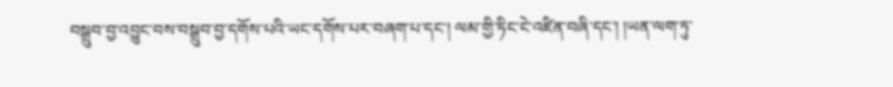བསྒྲུབ་བྱ་འབྱུང་བས་བསྒྲུབ་བྱ་དགོས་པའི་ཡང་དགོས་པར་བཞག་པ་དང་། ལམ་གྱི་ཏིང་ངེ་འཛིན་བཞི་དང་། །ཡན་ལག་ཏུ་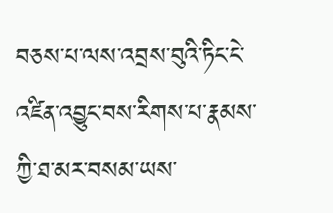བཅས་པ་ལས་འབྲས་བུའི་ཏིང་ངེ་འཛིན་འབྱུང་བས་རིགས་པ་རྣམས་ཀྱི་ཐ་མར་བསམ་ཡས་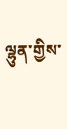ལྷུན་གྱིས་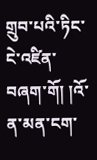གྲུབ་པའི་ཏིང་ངེ་འཛིན་བཞག་གོ། །འོ་ན་མན་ངག་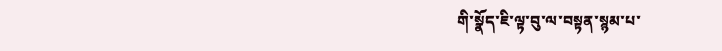གི་སྣོད་ཇི་ལྟ་བུ་ལ་བསྟན་སྙམ་པ་